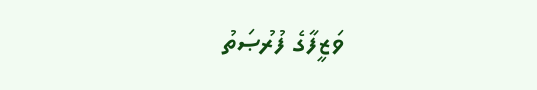ވަޒީފާގެ ފުރުޞަތު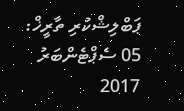ޕަބްލިޝްކުރި ތާރީޚް: 05 ސެޕްޓެންބަރު 2017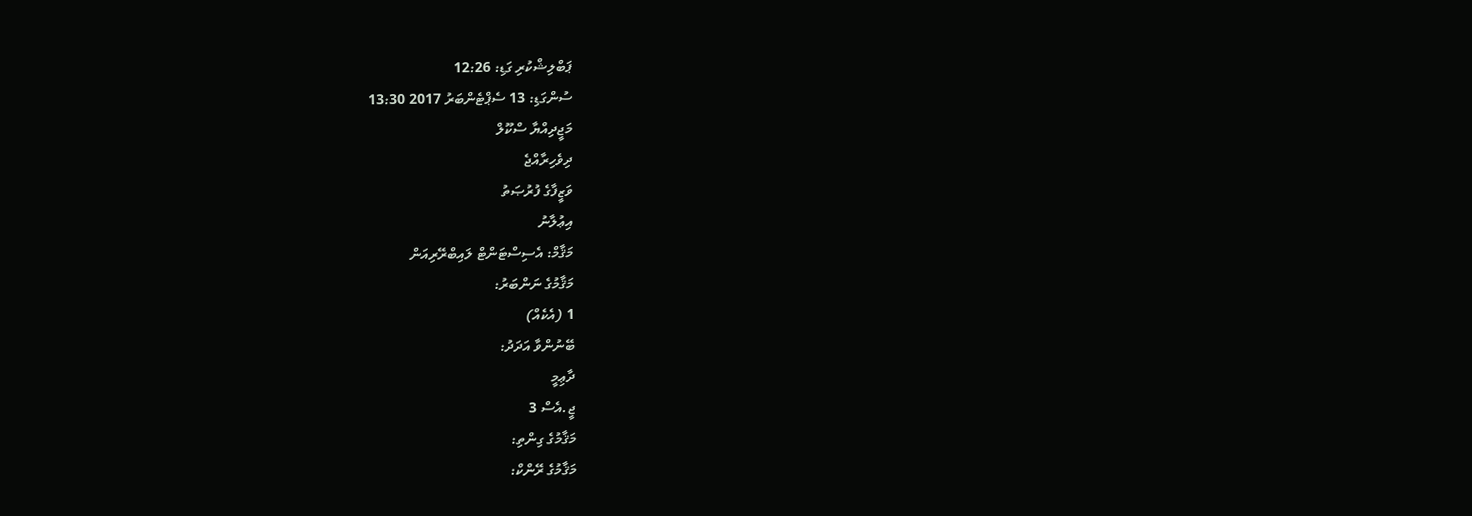ޕަބްލިޝްކުރި ގަޑި: 12:26
ސުންގަޑި: 13 ސެޕްޓެންބަރު 2017 13:30
މަޖީދިއްޔާ ސްކޫލް
ދިވެހިރާއްޖެ
ވަޒީފާގެ ފުރުޞަތު
އިޢުލާނު
މަޤާމް: އެސިސްޓަންޓް ލައިބްރޭރިއަން
މަޤާމުގެ ނަންބަރު:
1 (އެކެއް)
ބޭނުންވާ އަދަދު:
ދާޢިމީ
ޖީ.އެސް 3
މަޤާމުގެ ގިންތި:
މަޤާމުގެ ރޭންކް: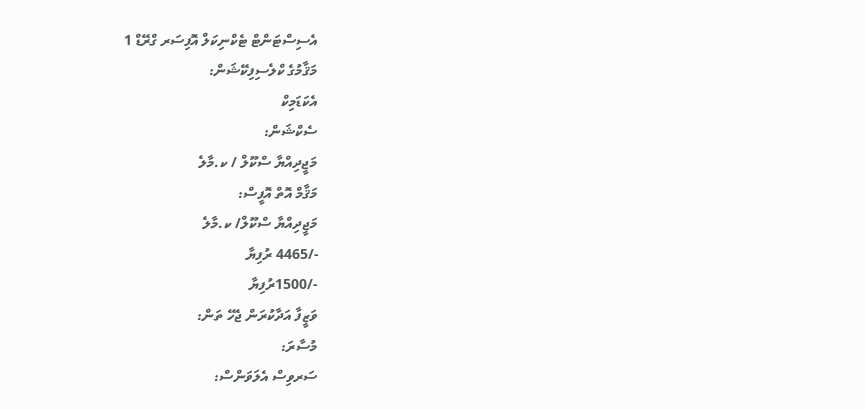އެސިސްޓަންޓް ޓެކްނިކަލް އޮފިސަރ ގްރޭޑް 1
މަޤާމުގެ ކްލެސިފިކޭޝަން:
އެކަޑަމިކް
ސެކްޝަން:
މަޖީދިއްޔާ ސްކޫލް / ކ.މާލެ
މަޤާމް އޮތް އޮފީސް:
މަޖީދިއްޔާ ސްކޫލް/ ކ.މާލެ
-/4465 ރުފިޔާ
-/1500ރުފިޔާ
ވަޒީފާ އަދާކުރަން ޖެހޭ ތަން:
މުސާރަ:
ސަރވިސް އެލަވަންސް: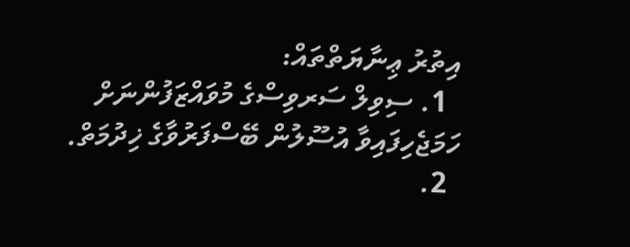އިތުރު ޢިނާޔަތްތައް:
  1. ސިވިލް ސަރވިސްގެ މުވައްޒަފުންނަށް ހަމަޖެހިފައިވާ އުސޫލުން ބޭސްފަރުވާގެ ޚިދުމަތް.
  2.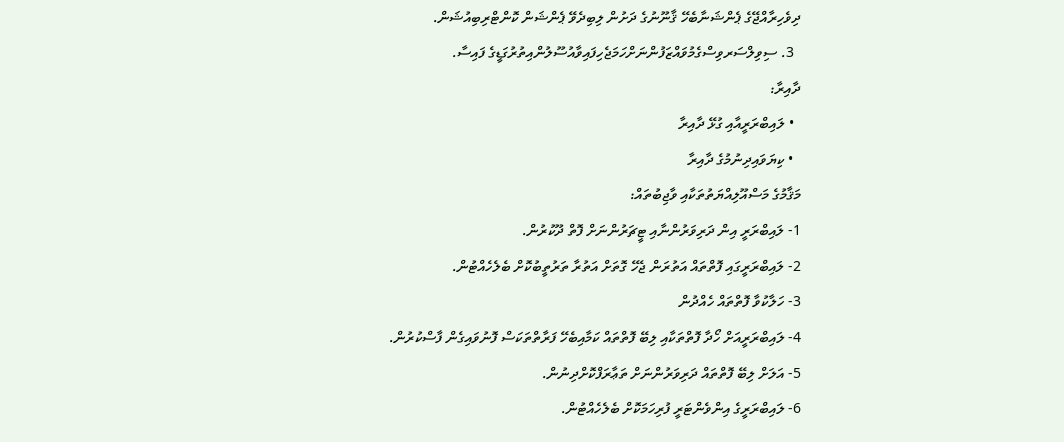ދިވެހިރާއްޖޭގެ ޕެންޝަނާބެހޭ ޤާނޫނުގެ ދަށުން ލިބިދެވޭ ޕެންޝަން ކޮންޓްރިބިއުޝަން.
  3. ސިވިލްސަރވިސްގެމުވައްޒަފުންނަށްހަމަޖެހިފައިވާއުސޫލުންއިތުރުގަޑީގެ ފައިސާ.
ދާއިރާ:
  • ލައިބްރަރީއާއި ގުޅޭ ދާއިރާ
  • ކިޔަވައިދިނުމުގެ ދާއިރާ
މަޤާމުގެ މަސްއޫލިއްޔަތުތަކާއި ވާޖިބުތައް:
1- ލައިބްރަރީ އިން ދަރިވަރުންނާއި ޓީޗަރުންނަށް ފޮތް ދޫކުރުން.
2- ލައިބްރަރީގައި ފޮތްތައް އަތުރަން ޖެހޭ ގޮތަށް އަތުރާ ތަރުތީބުކޮށް ބެލެހެއްޓުން.
3- ހަލާކުވާ ފޮތްތައް ހެއްދުން
4- ލައިބްރަރީއަށް ހޯދާ ފޮތްތަކާއި ލިބޭ ފޮތްތައް ކަމާއިބެހޭ ފަރާތްތަކަސް ފޮނުވައިގެން ފާސްކުރުން.
5- އަލަށް ލިބޭ ފޮތްތައް ދަރިވަރުންނަށް ތަޢާރަފްކޮށްދިނުން.
6- ލައިބްރަރީގެ އިންވެންޓަރީ ފުރިހަމަކޮށް ބެލެހެއްޓުން.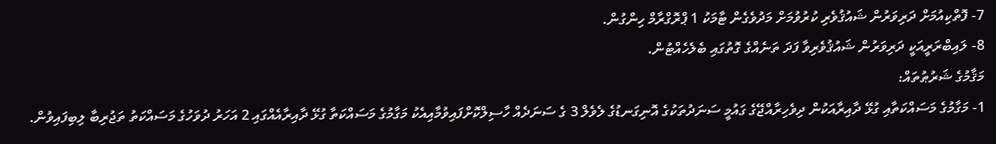7- ފޮތްކިއުމަށް ދަރިވަރުން ޝައުޤުވެރި ކުރުވުމަށް މަދުވެގެން ޓާމަކު 1 ޕްރޮގްރާމް ހިންގުން.
8- ލައިބްރަރީއަކީ ދަރިވަރުން ޝައުޤުވެރިވާ ފަދަ ތަނެއްގެ ގޮތުގައި ބެލެހެއްޓުން.
މަޤާމުގެ ޝަރުޠުތައް:
1- މަގާމުގެ މަސައްކަތާއި ގުޅޭ ދާއިރާއަކުން ދިވެހިރާއްޖޭގެ ގައުމީ ސަނަދުތަކުގެ އޮނިގަނޑުގެ ލެވެލް 3 ގެ ސަނަދެއް ހާސިލްކޮށްފައިވުމާއިއެކު މަގާމުގެ މަސައްކަތާ ގުޅޭ ދާއިރާއެއްގައި 2 އަހަރު ދުވަހުގެ މަސައްކަތު ތަޖުރިބާ ލިބިފައިވުން.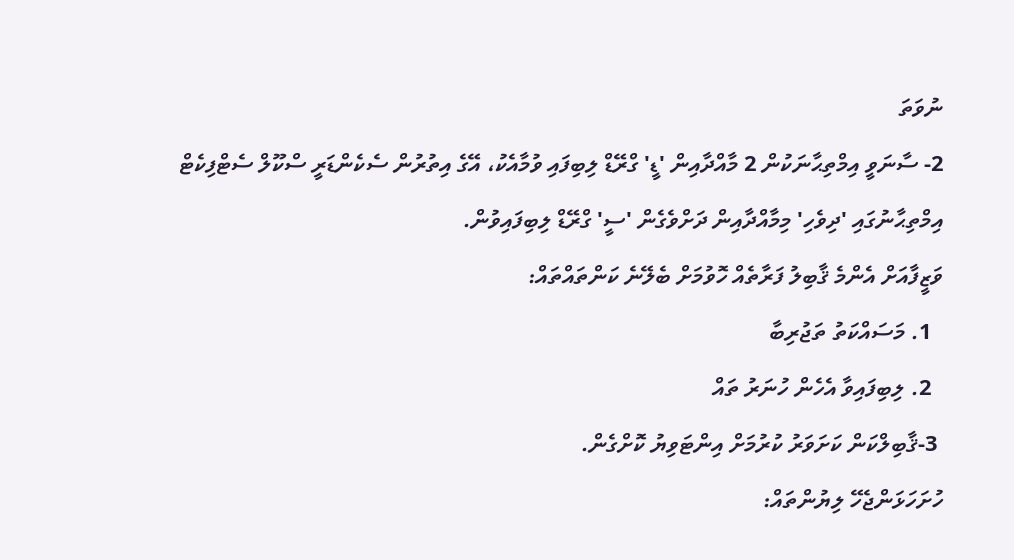ނުވަތަ
2- ސާނަވީ އިމްތިޙާނަކުން 2 މާއްދާއިން 'ޑީ' ގްރޭޑް ލިބިފައި ވުމާއެކު، އޭގެ އިތުރުން ސެކެންޑަރީ ސްކޫލް ސެޓްފިކެޓް އިމްތިޙާނުގައި 'ދިވެހި' މިމާއްދާއިން ދަށްވެގެން 'ސީ' ގްރޭޑް ލިބިފައިވުން.
ވަޒީފާއަށް އެންމެ ޤާބިލު ފަރާތެއް ހޮވުމަށް ބެލޭނެ ކަންތައްތައް:
  1. މަސައްކަތު ތަޖުރިބާ
  2. ލިބިފައިވާ އެހެން ހުނަރު ތައް
 3-ޤާބިލްކަން ކަށަވަރު ކުރުމަށް އިންޓަވިޔު ކޮށްގެން.
ހުށަހަޅަންޖެހޭ ލިޔުންތައް: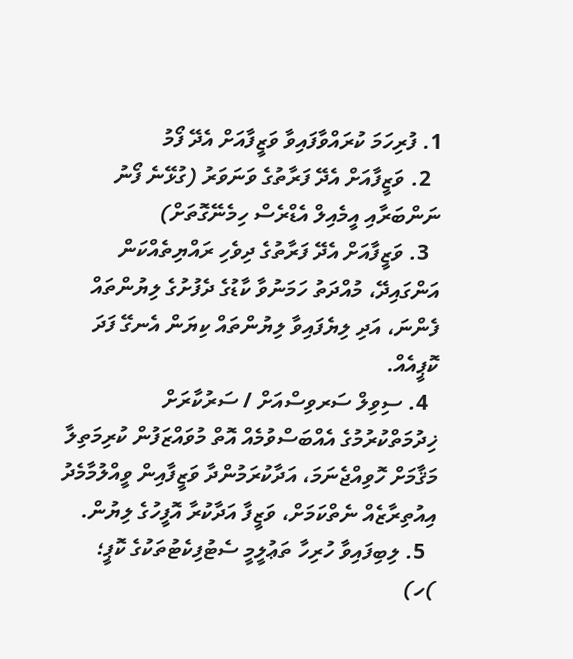1. ފުރިހަމަ ކުރައްވާފައިވާ ވަޒީފާއަށް އެދޭ ފޯމު
  2. ވަޒީފާއަށް އެދޭ ފަރާތުގެ ވަނަވަރު (ގުޅޭނެ ފޯނު ނަންބަރާއި އީމެއިލް އެޑްރެސް ހިމެނޭގޮތަށް)
  3. ވަޒީފާއަށް އެދޭ ފަރާތުގެ ދިވެހި ރައްޔިތެއްކަން އަންގައިދޭ، މުއްދަތު ހަމަނުވާ ކާޑުގެ ދެފުށުގެ ލިޔުންތައް ފެންނަ، އަދި ލިޔެފައިވާ ލިޔުންތައް ކިޔަން އެނގޭ ފަދަ ކޮޕީއެއް.
  4. ސިވިލް ސަރވިސްއަށް / ސަރުކާރަށް ޚިދުމަތްކުރުމުގެ އެއްބަސްވުމެއް އޮތް މުވައްޒަފުން ކުރިމަތިލާ މަޤާމަށް ހޮވިއްޖެނަމަ، އަދާކުރަމުންދާ ވަޒީފާއިން ވީއްލުމާމެދު އިއުތިރާޒެއް ނެތްކަމަށް، ވަޒީފާ އަދާކުރާ އޮފީހުގެ ލިޔުން.
  5. ލިބިފައިވާ ހުރިހާ ތަޢުލީމީ ސެޓުފިކެޓުތަކުގެ ކޮޕީ؛
)ހ)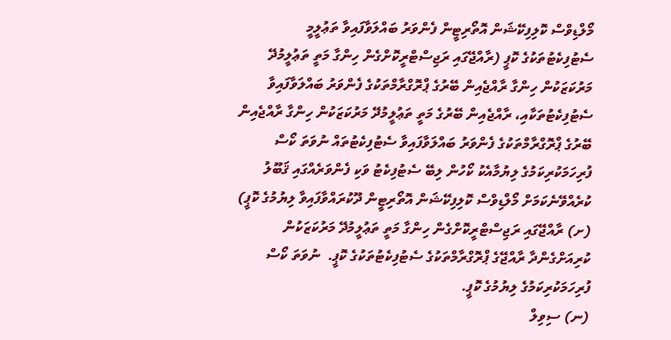މޯލްޑިވްސް ކޮލިފިކޭޝަން އޮތޯރިޓީން ފެންވަރު ބައްލަވާފައިވާ ތަޢުލީމީ ސެޓުފިކެޓުތަކުގެ ކޮޕީ (ރާއްޖޭގައި ރަޖިސްޓްރީކޮށްގެން ހިންގާ މަތީ ތަޢުލީމުދޭ މަރުކަޒަކުން ހިންގާ ރާއްޖެއިން ބޭރުގެ ޕްރޮގްރާމްތަކުގެ ފެންވަރު ބައްލަވާފައިވާ ސެޓުފިކެޓުތަކާއި، ރާއްޖެއިން ބޭރުގެ މަތީ ތަޢުލީމުދޭ މަރުކަޒަކުން ހިންގާ ރާއްޖެއިން ބޭރުގެ ޕްރޮގްރާމްތަކުގެ ފެންވަރު ބައްލަވާފައިވާ ސެޓުފިކެޓުތައް ނުވަތަ ކޯސް ފުރިހަމަކުރިކަމުގެ ލިޔުމާއެކު ކޯހުން ލިބޭ ސެޓުފިކެޓު ވަކި ފެންވަރެއްގައި ޤަބޫލު ކުރެއްވޭނެކަމަށް މޯލްޑިވްސް ކޮލިފިކޭޝަން އޮތޯރިޓީން ދޫކުރައްވާފައިވާ ލިޔުމުގެ ކޮޕީ)
(ށ) ރާއްޖޭގައި ރަޖިސްޓްރީކޮށްގެން ހިންގާ މަތީ ތަޢުލީމުދޭ މަރުކަޒަކުން ކުރިއަށްގެންދާ ރާއްޖޭގެ ޕްރޮގްރާމްތަކުގެ ސެޓުފިކެޓުތަކުގެ ކޮޕީ.  ނުވަތަ ކޯސް ފުރިހަމަކުރިކަމުގެ ލިޔުމުގެ ކޮޕީ.
(ނ) ސިވިލް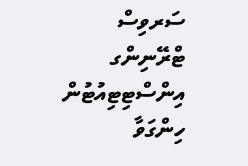ސަރވިސް ޓްރޭނިންގ އިންސްޓިޓިއުޓުން ހިންގަވާ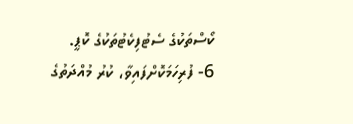ކޯސްތަކުގެ ސެޓުފިކެޓުތަކުގެ ކޮޕީ.
6- ފުރިހަމަކޮށްފައިވާ، ކުރު މުއްދަތުގެ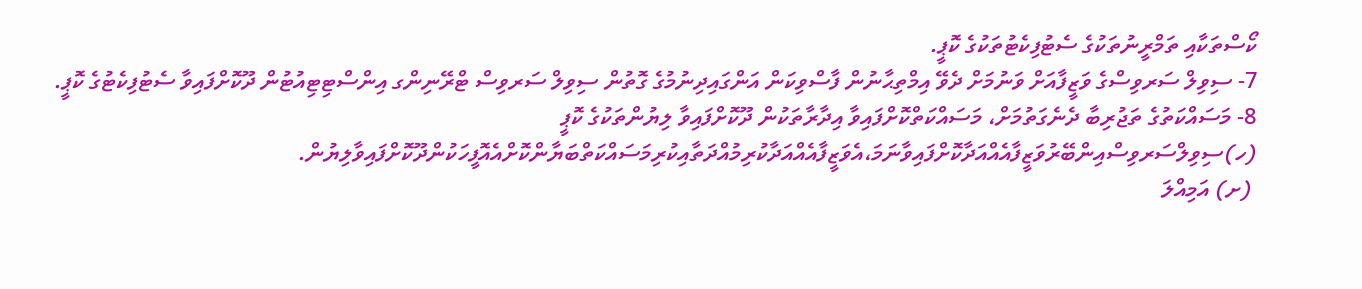ކޯސްތަކާއި ތަމްރީނުތަކުގެ ސެޓުފިކެޓުތަކުގެ ކޮޕީ.
7- ސިވިލް ސަރވިސްގެ ވަޒީފާއަށް ވަނުމަށް ދެވޭ އިމްތިޙާނުން ފާސްވިކަން އަންގައިދިނުމުގެ ގޮތުން ސިވިލް ސަރވިސް ޓްރޭނިންގ އިންސްޓިޓިއުޓުން ދޫކޮށްފައިވާ ސެޓުފިކެޓުގެ ކޮޕީ.
8- މަސައްކަތުގެ ތަޖުރިބާ ދެނެގަތުމަށް، މަސައްކަތްކޮށްފައިވާ އިދާރާތަކުން ދޫކޮށްފައިވާ ލިޔުންތަކުގެ ކޮޕީ
(ހ)ސިވިލްސަރވިސްއިންބޭރުވަޒީފާއެއްއަދާކޮށްފައިވާނަމަ،އެވަޒީފާއެއްއަދާކުރިމުއްދަތާއިކުރިމަސައްކަތްބަޔާންކޮށްއެއޮފީހަކުންދޫކޮށްފައިވާލިޔުން.
 (ށ) އަމިއްލަ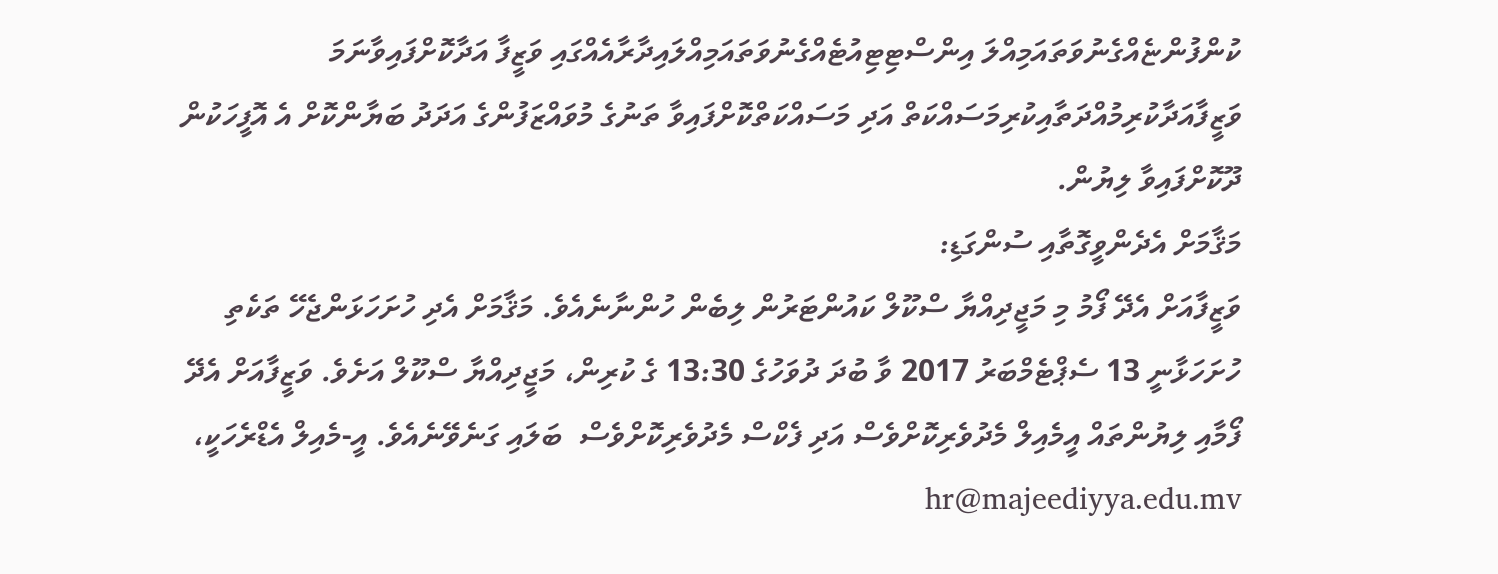ކުންފުންޏެއްގެނުވަތައަމިއްލަ އިންސްޓިޓިއުޓެއްގެނުވަތައަމިއްލައިދާރާއެއްގައި ވަޒީފާ އަދާކޮށްފައިވާނަމަ ވަޒީފާއަދާކުރިމުއްދަތާއިކުރިމަސައްކަތް އަދި މަސައްކަތްކޮށްފައިވާ ތަނުގެ މުވައްޒަފުންގެ އަދަދު ބަޔާންކޮށް އެ އޮފީހަކުން ދޫކޮށްފައިވާ ލިޔުން.
މަޤާމަށް އެދެންވީގޮތާއި ސުންގަޑި:
ވަޒީފާއަށް އެދޭ ފޯމު މި މަޖީދިއްޔާ ސްކޫލް ކައުންޓަރުން ލިބެން ހުންނާނެއެވެ. މަޤާމަށް އެދި ހުށަހަޅަންޖެހޭ ތަކެތި ހުށަހަޅާނީ 13 ސެޕްޓެމްބަރު 2017 ވާ ބުދަ ދުވަހުގެ 13:30 ގެ ކުރިން، މަޖީދިއްޔާ ސްކޫލް އަށެވެ. ވަޒީފާއަށް އެދޭ ފޯމާއި ލިޔުންތައް އީމެއިލް މެދުވެރިކޮށްވެސް އަދި ފެކްސް މެދުވެރިކޮށްވެސް  ބަލައި ގަނެވޭނެއެވެ. އީ-މެއިލް އެޑްރެހަކީ، hr@majeediyya.edu.mv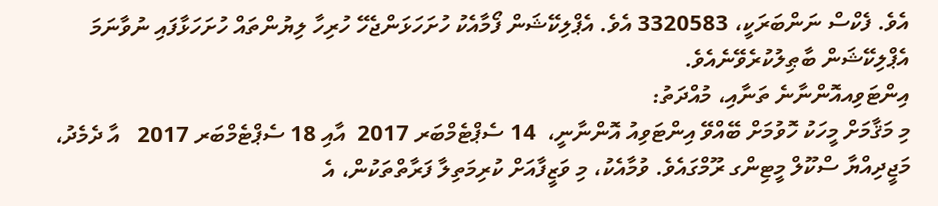އެވެ. ފެކްސް ނަންބަރަކީ، 3320583 އެވެ. އެޕްލިކޭޝަން ފޯމާއެކު ހުށަހަޅަންޖެހޭ ހުރިހާ ލިޔުންތައް ހުށަހަޅާފައި ނުވާނަމަ އެޕްލިކޭޝަން ބާޠިލުކުރެވޭނެއެވެ.
އިންޓަވިއއޮންނާނެ ތަނާއި، މުއްދަތު:
މި މަޤާމަށް މީހަކު ހޮވުމަށް ބޭއްވޭ އިންޓަވިއު އޮންނާނީ،  14 ސެޕްޓެމްބަރ 2017  އާއި 18 ސެޕްޓެމްބަރ 2017   އާ ދެމެދު، މަޖީދިއްޔާ ސްކޫލް މީޓިންގ ރޫމްގައެވެ. ވުމާއެކު، މި ވަޒީފާއަށް ކުރިމަތިލާ ފަރާތްތަކުން، އެ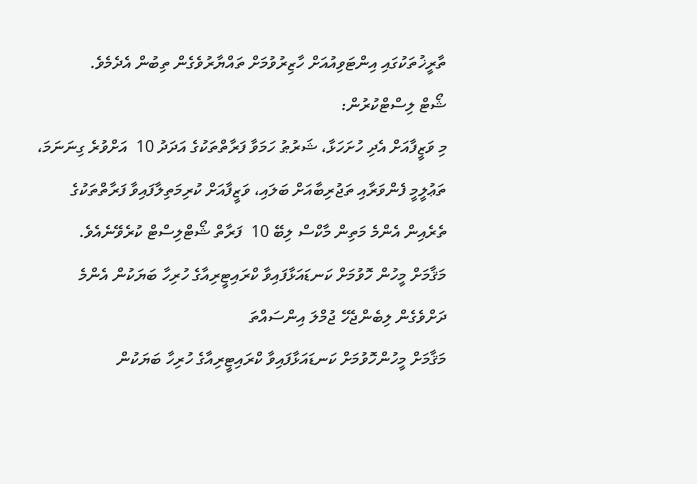ތާރީޚުތަކުގައި އިންޓަވިއުއަށް ހާޒިރުވުމަށް ތައްޔާރުވެގެން ތިބުން އެދެމެވެ.
ޝޯޓް ލިސްޓްކުރުން:
މި ވަޒީފާއަށް އެދި ހުށަހަޅާ، ޝަރުޠު ހަމަވާ ފަރާތްތަކުގެ އަދަދު 10  އަށްވުރެ ގިނަނަމަ، ތަޢުލީމީ ފެންވަރާއި ތަޖުރިބާއަށް ބަލައި، ވަޒީފާއަށް ކުރިމަތިލާފައިވާ ފަރާތްތަކުގެ ތެރެއިން އެންމެ މަތިން މާކްސް ލިބޭ 10  ފަރާތް ޝޯޓްލިސްޓް ކުރެވޭނެއެވެ.
މަޤާމަށް މީހުން ހޮވުމަށް ކަނޑައަޅާފައިވާ ކްރައިޓީރިއާގެ ހުރިހާ ބަޔަކުން އެންމެ ދަށްވެގެން ލިބެންޖެހޭ ޖުމްލަ އިންސައްތަ
މަޤާމަށް މީހުންހޮވުމަށް ކަނޑައަޅާފައިވާ ކްރައިޓީރިއާގެ ހުރިހާ ބަޔަކުން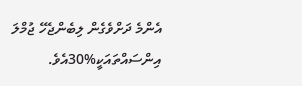އެންމެ ދަށްވެގެން ލިބެންޖެހޭ ޖުމްލަ އިންސައްތައަކީ%30އެވެ.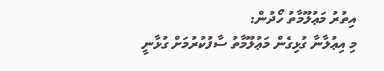އިތުރު މަޢުލޫމާތު ހޯދުން:
މި އިޢުލާނާ ގުޅިގެން މަޢުލޫމާތު ސާފުކުރުމަށް ގުޅާނީ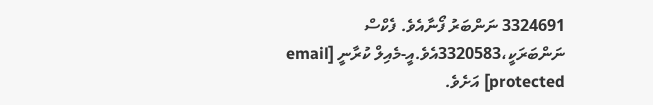3324691 ނަންބަރު ފޯނާއެވެ. ފެކްސް ނަންބަރަކީ،3320583އެވެ.އީ-މެއިލް ކުރާނީ [email protected] އަށެވެ.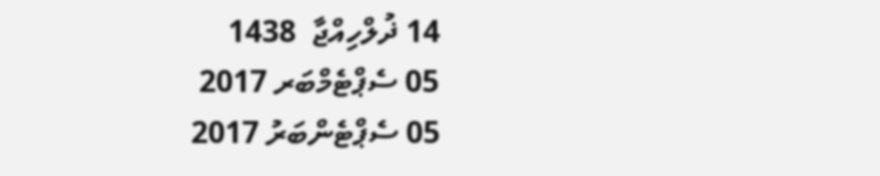14 ޛުލްހިއްޖާ  1438
05 ސެޕްޓެމްބަރ 2017
05 ސެޕްޓެންބަރު 2017